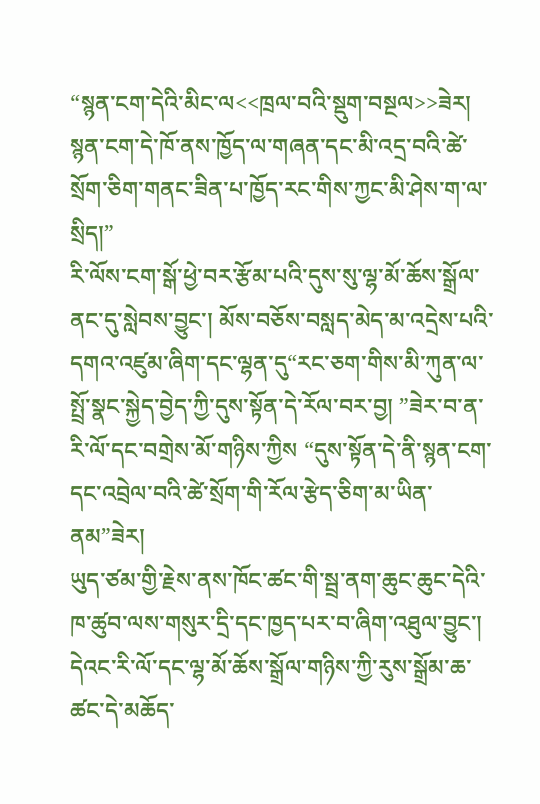“སྙན་ངག་དེའི་མིང་ལ<<ཁྲལ་བའི་སྡུག་བསྔལ>>ཟེར། སྙན་ངག་དེ་ཁོ་ནས་ཁྱོད་ལ་གཞན་དང་མི་འདྲ་བའི་ཚེ་སྲོག་ཅིག་གནང་ཟིན་པ་ཁྱོད་རང་གིས་ཀྱང་མི་ཤེས་ག་ལ་སྲིད།”
རི་ལོས་ངག་སྒོ་ཕྱེ་བར་རྩོམ་པའི་དུས་སུ་ལྷ་མོ་ཆོས་སྒྲོལ་ནང་དུ་སླེབས་བྱུང་། མོས་བཅོས་བསླད་མེད་མ་འདྲེས་པའི་དགའ་འཛུམ་ཞིག་དང་ལྷན་དུ“རང་ཅག་གིས་མི་ཀུན་ལ་སྤྲོ་སྣང་སྐྱེད་བྱེད་ཀྱི་དུས་སྟོན་དེ་རོལ་བར་བྱ། ”ཟེར་བ་ན་རི་ལོ་དང་བགྲེས་མོ་གཉིས་ཀྱིས “དུས་སྟོན་དེ་ནི་སྙན་ངག་དང་འབྲེལ་བའི་ཚེ་སྲོག་གི་རོལ་རྩེད་ཅིག་མ་ཡིན་ནམ”ཟེར།
ཡུད་ཙམ་གྱི་རྗེས་ནས་ཁོང་ཚང་གི་སྦྲ་ནག་ཆུང་ཆུང་དེའི་ཁ་ཚུབ་ལས་གསུར་དྲི་དང་ཁྱད་པར་བ་ཞིག་འཐུལ་བྱུང་། དེའང་རི་ལོ་དང་ལྷ་མོ་ཆོས་སྒྲོལ་གཉིས་ཀྱི་རུས་སྒྲོམ་ཆ་ཚང་དེ་མཆོད་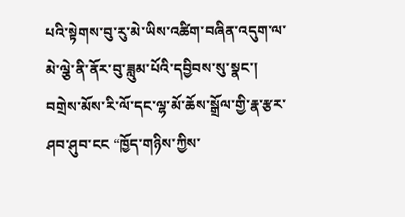པའི་སྟེགས་བུ་རུ་མེ་ཡིས་འཚིག་བཞིན་འདུག་ལ་མེ་ལྕེ་ནི་ནོར་བུ་ཟླུམ་པོའི་དབྱིབས་སུ་སྣང་། བགྲེས་མོས་རི་ལོ་དང་ལྷ་མོ་ཆོས་སྒྲོལ་གྱི་རྣ་རྩར་ཤབ་ཤུབ་ངང “ཁྱོད་གཉིས་ཀྱིས་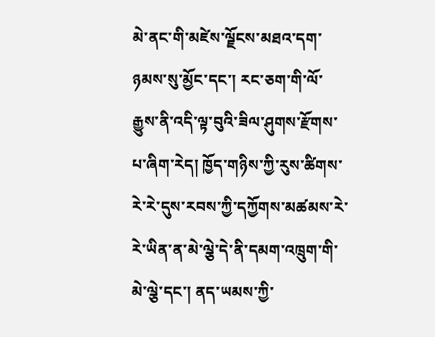མེ་ནང་གི་མཛེས་ལྗོངས་མཐའ་དག་ཉམས་སུ་མྱོང་དང་། རང་ཅག་གི་ལོ་རྒྱུས་ནི་འདི་ལྟ་བུའི་ཟིལ་ཤུགས་རྫོགས་པ་ཞིག་རེད། ཁྱོད་གཉིས་ཀྱི་རུས་ཚིགས་རེ་རེ་དུས་རབས་ཀྱི་དཀྱོགས་མཚམས་རེ་རེ་ཡིན་ན་མེ་ལྕེ་དེ་ནི་དམག་འཁྲུག་གི་མེ་ལྕེ་དང་། ནད་ཡམས་ཀྱི་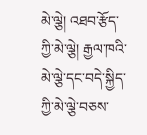མེ་ལྕེ། འཐབ་རྩོད་ཀྱི་མེ་ལྕེ། རྒྱལ་ཁའི་མེ་ལྕེ་དང་བདེ་སྐྱིད་ཀྱི་མེ་ལྕེ་བཅས་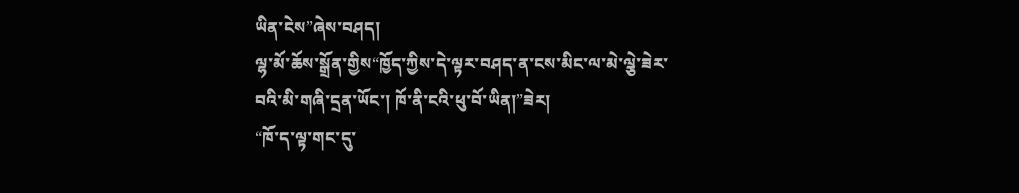ཡིན་ངེས”ཞེས་བཤད།
ལྷ་མོ་ཆོས་སྒྲོན་གྱིས“ཁྱོད་ཀྱིས་དེ་ལྟར་བཤད་ན་ངས་མིང་ལ་མེ་ལྕེ་ཟེར་བའི་མི་གཞི་དྲན་ཡོང་། ཁོ་ནི་ངའི་ཕུ་བོ་ཡིན།”ཟེར།
“ཁོ་ད་ལྟ་གང་དུ་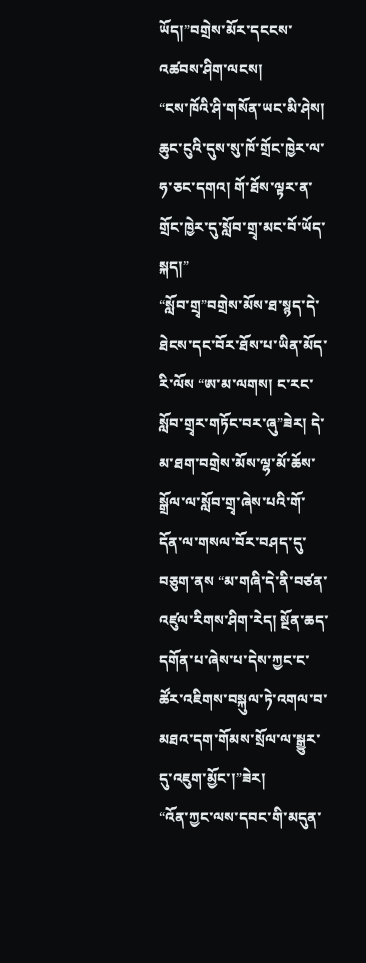ཡོད།”བགྲེས་མོར་དངངས་འཚབས་ཤིག་ལངས།
“ངས་ཁོའི་ཤི་གསོན་ཡང་མི་ཤེས། ཆུང་ངུའི་དུས་སུ་ཁོ་གྲོང་ཁྱེར་ལ་ཧ་ཅང་དགའ། གོ་ཐོས་ལྟར་ན་གྲོང་ཁྱེར་དུ་སློབ་གྲྭ་མང་བོ་ཡོད་སྐད།”
“སློབ་གྲྭ”བགྲེས་མོས་ཐ་སྙད་དེ་ཐེངས་དང་བོར་ཐོས་པ་ཡིན་མོད་རི་ལོས “ཨ་མ་ལགས། ང་རང་སློབ་གྲྭར་གཏོང་བར་ཞུ”ཟེར། དེ་མ་ཐག་བགྲེས་མོས་ལྷ་མོ་ཆོས་སྒྲོལ་ལ་སློབ་གྲྭ་ཞེས་པའི་གོ་དོན་ལ་གསལ་བོར་བཤད་དུ་བཅུག་ནས “མ་གཞི་དེ་ནི་བཙན་འཛུལ་རིགས་ཤིག་རེད། སྔོན་ཆད་དགོན་པ་ཞེས་པ་དེས་ཀྱང་ང་ཚོར་འཇིགས་བསྐུལ་ཏེ་འགལ་བ་མཐའ་དག་གོམས་སྲོལ་ལ་སྒྱུར་དུ་འཇུག་མྱོང་།”ཟེར།
“འོན་ཀྱང་ལས་དབང་གི་མདུན་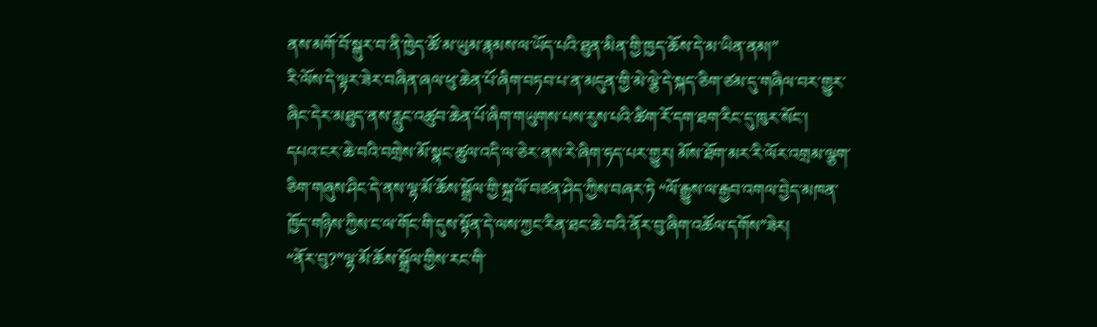ནས་མགོ་བོ་སྒུར་བ་ནི་ཁྱེད་ཚོ་མ་ཡུམ་རྣམས་ལ་ཡོད་པའི་ཐུན་མིན་གྱི་ཁྱད་ཆོས་དེ་མ་ཡིན་ནམ།”
རི་ལོས་དེ་ལྟར་ཟེར་བཞིན་ཞལ་ཕུ་ཆེན་པོ་ཞིག་བཏབ་པ་ན་མདུན་གྱི་མེ་ལྕེ་དེ་སྐད་ཅིག་ཙམ་དུ་གཞིལ་བར་གྱུར་ཞིང་དེར་མཐུད་ནས་རླུང་འཚུབ་ཆེན་པོ་ཞིག་གཡུགས་པས་རུས་པའི་ཚིག་རོ་དག་ཐག་རིང་དུ་ཁུར་སོང་།
དཔའ་ངར་ཆེ་བའི་བགྲེས་མོ་སྣང་ཚུལ་འདི་ལ་ཅེར་ནས་རེ་ཞིག་ཧད་པར་གྱུར། མོས་ཐོག་མར་རི་ལོར་འགྲམ་ལྕག་ཅིག་གཞུས་ཤིང་དེ་ནས་ལྷ་མོ་ཆོས་སྒྲོལ་གྱི་སྐྲ་ལོ་བཙན་ཤེད་ཀྱིས་བཞར་ཏེ “ལོ་རྒྱུས་ལ་རྒྱབ་འགལ་བྱེད་མཁན་ཁྱོད་གཉིས་ཀྱིས་ང་ལ་གོང་གི་དུས་སྟོན་དེ་ལས་ཀྱང་རིན་ཐང་ཆེ་བའི་ནོར་བུ་ཞིག་འཚོལ་དགོས”ཟེར།
“ནོར་བུ?”ལྷ་མོ་ཆོས་སྒྲོལ་གྱིས་རང་གི་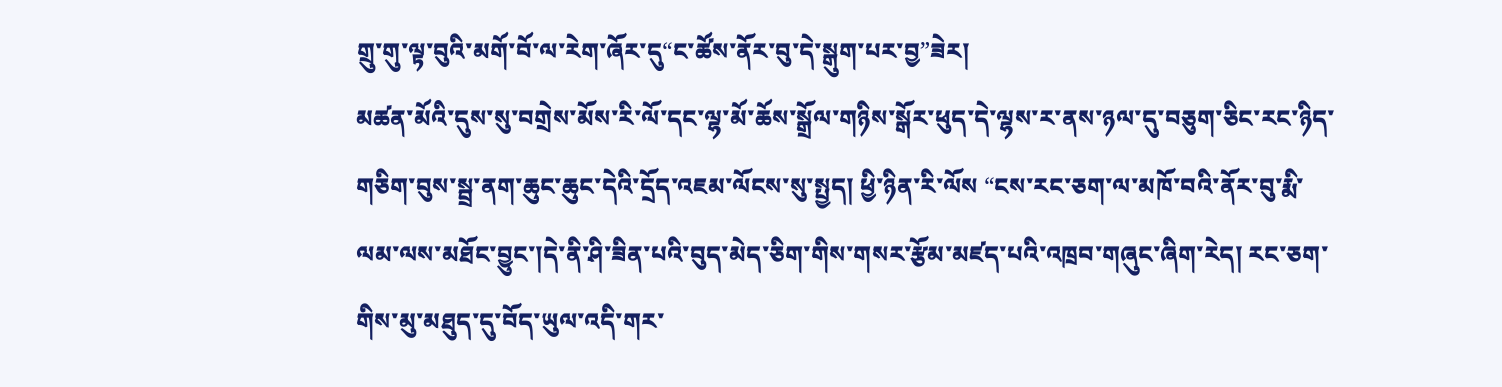གྲུ་གུ་ལྟ་བུའི་མགོ་བོ་ལ་རེག་ཞོར་དུ“ང་ཚོས་ནོར་བུ་དེ་སྒུག་པར་བྱ”ཟེར།
མཚན་མོའི་དུས་སུ་བགྲེས་མོས་རི་ལོ་དང་ལྷ་མོ་ཆོས་སྒྲོལ་གཉིས་སྒོར་ཕུད་དེ་ལྷས་ར་ནས་ཉལ་དུ་བཅུག་ཅིང་རང་ཉིད་གཅིག་བུས་སྦྲ་ནག་ཆུང་ཆུང་དེའི་དྲོད་འཇམ་ལོངས་སུ་སྤྱད། ཕྱི་ཉིན་རི་ལོས “ངས་རང་ཅག་ལ་མཁོ་བའི་ནོར་བུ་རྨི་ལམ་ལས་མཐོང་བྱུང་།དེ་ནི་ཤི་ཟིན་པའི་བུད་མེད་ཅིག་གིས་གསར་རྩོམ་མཛད་པའི་འཁྲབ་གཞུང་ཞིག་རེད། རང་ཅག་གིས་མུ་མཐུད་དུ་བོད་ཡུལ་འདི་གར་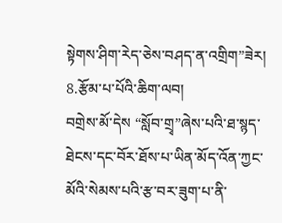སྟེགས་ཤིག་རེད་ཅེས་བཤད་ན་འགྲིག”ཟེར།
8.རྩོམ་པ་པོའི་ཆིག་ལབ།
བགྲེས་མོ་དེས “སློབ་གྲྭ”ཞེས་པའི་ཐ་སྙད་ཐེངས་དང་བོར་ཐོས་པ་ཡིན་མོད་འོན་ཀྱང་མོའི་སེམས་པའི་རྩ་བར་ཟུག་པ་ནི་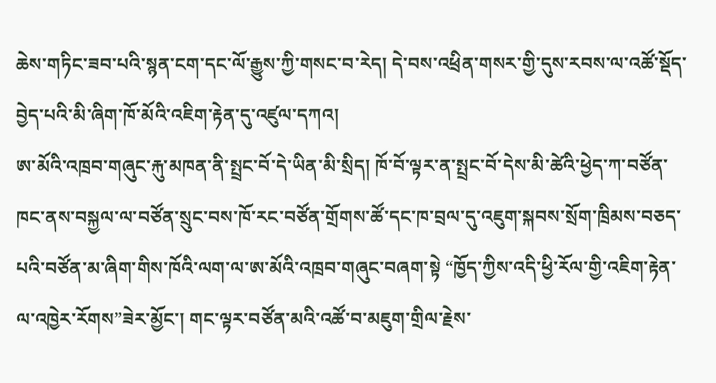ཆེས་གཏིང་ཟབ་པའི་སྙན་ངག་དང་ལོ་རྒྱུས་ཀྱི་གསང་བ་རེད། དེ་བས་འཕྲིན་གསར་གྱི་དུས་རབས་ལ་འཚོ་སྡོད་བྱེད་པའི་མི་ཞིག་ཁོ་མོའི་འཇིག་རྟེན་དུ་འཛུལ་དཀའ།
ཨ་མོའི་འཁྲབ་གཞུང་རྐུ་མཁན་ནི་སྤྲང་བོ་དེ་ཡིན་མི་སྲིད། ཁོ་བོ་ལྟར་ན་སྤྲང་བོ་དེས་མི་ཚེའི་ཕྱེད་ཀ་བཙོན་ཁང་ནས་བསྐྱལ་ལ་བཙོན་སྲུང་བས་ཁོ་རང་བཙོན་གྲོགས་ཚོ་དང་ཁ་བྲལ་དུ་འཇུག་སྐབས་སྲོག་ཁྲིམས་བཅད་པའི་བཙོན་མ་ཞིག་གིས་ཁོའི་ལག་ལ་ཨ་མོའི་འཁྲབ་གཞུང་བཞག་སྟེ “ཁྱོད་ཀྱིས་འདི་ཕྱི་རོལ་གྱི་འཇིག་རྟེན་ལ་འཁྱེར་རོགས”ཟེར་མྱོང་། གང་ལྟར་བཙོན་མའི་འཚོ་བ་མཇུག་གྲིལ་རྗེས་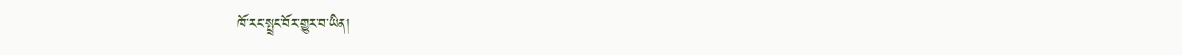ཁོ་རང་སྤྲང་བོར་གྱུར་བ་ཡིན།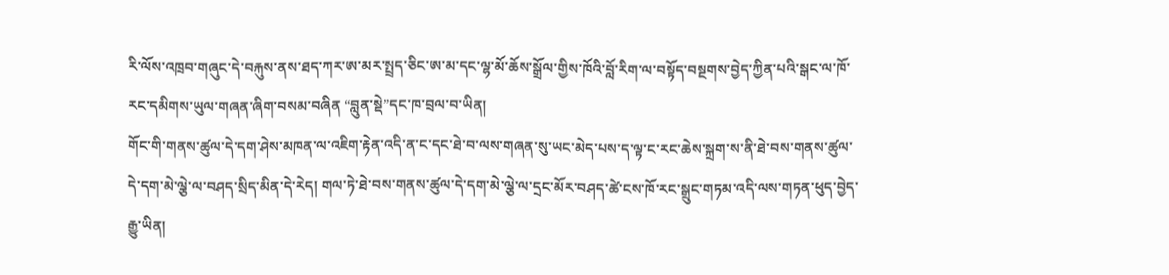རི་ལོས་འཁྲབ་གཞུང་དེ་བརྐུས་ནས་ཐད་ཀར་ཨ་མར་སྤྲད་ཅིང་ཨ་མ་དང་ལྷ་མོ་ཆོས་སྒྲོལ་གྱིས་ཁོའི་བློ་རིག་ལ་བསྟོད་བསྔགས་བྱེད་ཀྱིན་པའི་སྒང་ལ་ཁོ་རང་དམིགས་ཡུལ་གཞན་ཞིག་བསམ་བཞིན “བླུན་སྡེ”དང་ཁ་བྲལ་བ་ཡིན།
གོང་གི་གནས་ཚུལ་དེ་དག་ཤེས་མཁན་ལ་འཇིག་རྟེན་འདི་ན་ང་དང་ཐེ་བ་ལས་གཞན་སུ་ཡང་མེད་པས་ད་ལྟ་ང་རང་ཆེས་སྐྲག་ས་ནི་ཐེ་བས་གནས་ཚུལ་དེ་དག་མེ་ལྕེ་ལ་བཤད་སྲིད་མིན་དེ་རེད། གལ་ཏེ་ཐེ་བས་གནས་ཚུལ་དེ་དག་མེ་ལྕེ་ལ་དྲང་མོར་བཤད་ཚེ་ངས་ཁོ་རང་སྒྲུང་གཏམ་འདི་ལས་གཏན་ཕུད་བྱེད་རྒྱུ་ཡིན།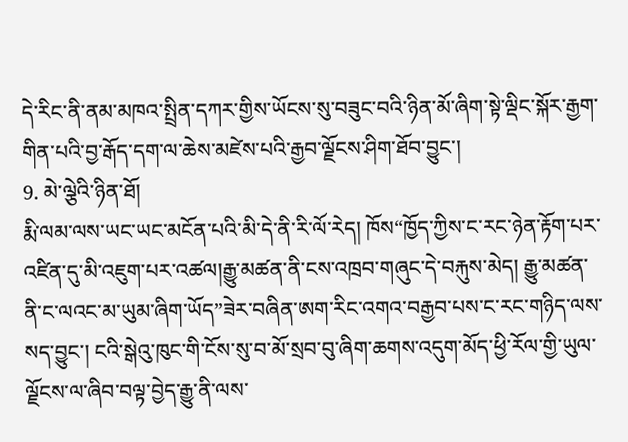དེ་རིང་ནི་ནམ་མཁའ་སྤྲིན་དཀར་གྱིས་ཡོངས་སུ་བཟུང་བའི་ཉིན་མོ་ཞིག་སྟེ་ལྡིང་སྐོར་རྒྱག་གིན་པའི་བྱ་རྒོད་དག་ལ་ཆེས་མཛེས་པའི་རྒྱབ་ལྗོངས་ཤིག་ཐོབ་བྱུང་།
9. མེ་ལྕེའི་ཉིན་ཐོ།
རྨི་ལམ་ལས་ཡང་ཡང་མངོན་པའི་མི་དེ་ནི་རི་ལོ་རེད། ཁོས“ཁྱོད་ཀྱིས་ང་རང་ཉེན་རྟོག་པར་འཛིན་དུ་མི་འཇུག་པར་འཚལ།རྒྱུ་མཚན་ནི་ངས་འཁྲབ་གཞུང་དེ་བརྐུས་མེད། རྒྱུ་མཚན་ནི་ང་ལའང་མ་ཡུམ་ཞིག་ཡོད”ཟེར་བཞིན་ཨག་རིང་འགའ་བརྒྱབ་པས་ང་རང་གཉིད་ལས་སད་བྱུང་། ངའི་སྒེའུ་ཁུང་གི་ངོས་སུ་བ་མོ་སྲབ་བུ་ཞིག་ཆགས་འདུག་མོད་ཕྱི་རོལ་གྱི་ཡུལ་ལྗོངས་ལ་ཞིབ་བལྟ་བྱེད་རྒྱུ་ནི་ལས་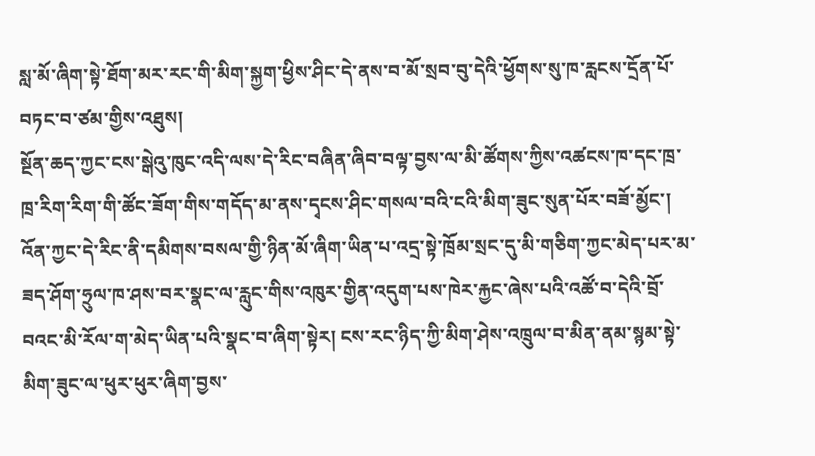སླ་མོ་ཞིག་སྟེ་ཐོག་མར་རང་གི་མིག་སྐྱག་ཕྱིས་ཤིང་དེ་ནས་བ་མོ་སྲབ་བུ་དེའི་ཕྱོགས་སུ་ཁ་རླངས་དྲོན་པོ་བཏང་བ་ཙམ་གྱིས་འཐུས།
སྔོན་ཆད་ཀྱང་ངས་སྒེའུ་ཁུང་འདི་ལས་དེ་རིང་བཞིན་ཞིབ་བལྟ་བྱས་ལ་མི་ཚོགས་ཀྱིས་འཚངས་ཁ་དང་ཁྲ་ཁྲ་རིག་རིག་གི་ཚོང་ཟོག་གིས་གདོད་མ་ནས་དྭངས་ཤིང་གསལ་བའི་ངའི་མིག་ཟུང་སུན་པོར་བཟོ་མྱོང་། འོན་ཀྱང་དེ་རིང་ནི་དམིགས་བསལ་གྱི་ཉིན་མོ་ཞིག་ཡིན་པ་འདྲ་སྟེ་ཁྲོམ་སྲང་དུ་མི་གཅིག་ཀྱང་མེད་པར་མ་ཟད་ཤོག་ཧྲུལ་ཁ་ཤས་བར་སྣང་ལ་རླུང་གིས་འཁུར་གྱིན་འདུག་པས་ཁེར་རྐྱང་ཞེས་པའི་འཚོ་བ་དེའི་བྲོ་བའང་མི་རོལ་ག་མེད་ཡིན་པའི་སྣང་བ་ཞིག་སྟེར། ངས་རང་ཉིད་ཀྱི་མིག་ཤེས་འཁྲུལ་བ་མིན་ནམ་སྙམ་སྟེ་མིག་ཟུང་ལ་ཕུར་ཕུར་ཞིག་བྱས་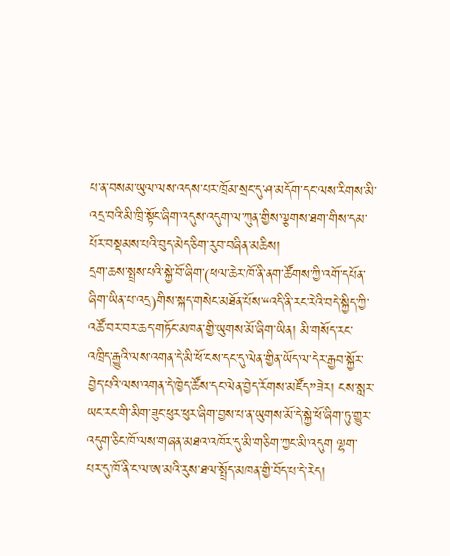པ་ན་བསམ་ཡུལ་ལས་འདས་པར་ཁྲོམ་སྲང་དུ་ཤ་མདོག་དང་ལས་རིགས་མི་འདྲ་བའི་མི་ཁྲི་སྟོང་ཞིག་འདུས་འདུག་ལ་ཀུན་གྱིས་ལྕགས་ཐག་གིས་དམ་པོར་བསྡམས་པའི་བུད་མེད་ཅིག་རུབ་བཞིན་མཆིས།
དྲག་ཆས་སྤྲས་པའི་སྐྱེ་བོ་ཞིག་(ཕལ་ཆེར་ཁོ་ནི་ནག་ཚོགས་ཀྱི་འགོ་དཔོན་ཞིག་ཡིན་པ་འདྲ)གིས་སྐད་གསེང་མཐོན་པོས་“འདི་ནི་རང་རེའི་བདེ་སྐྱིད་ཀྱི་འཚོ་བར་བར་ཆད་གཏོང་མཁན་གྱི་ཡུགས་མོ་ཞིག་ཡིན། མི་གསོད་རང་འཁྲིད་རྒྱུའི་ལས་འགན་དེ་མི་ཕོ་ངས་དང་དུ་ལེན་གྱིན་ཡོད་ལ་དེར་རྒྱབ་སྐྱོར་བྱེད་པའི་ལས་འགན་དེ་ཁྱེད་ཚོས་དང་ལེན་བྱེད་རོགས་མཛོད”ཟེར། ངས་སླར་ཡང་རང་གི་མིག་ཟུང་ཕུར་ཕུར་ཞིག་བྱས་པ་ན་ཡུགས་མོ་དེ་སྐྱེ་ཕོ་ཞིག་ཏུ་གྱུར་འདུག་ཅིང་ཁོ་ལས་གཞན་མཐའ་འཁོར་དུ་མི་གཅིག་ཀྱང་མི་འདུག ལྷག་པར་དུ་ཁོ་ནི་ང་ལ་ཨ་མའི་རུས་ཐལ་སྤྲོད་མཁན་གྱི་བོད་པ་དེ་རེད།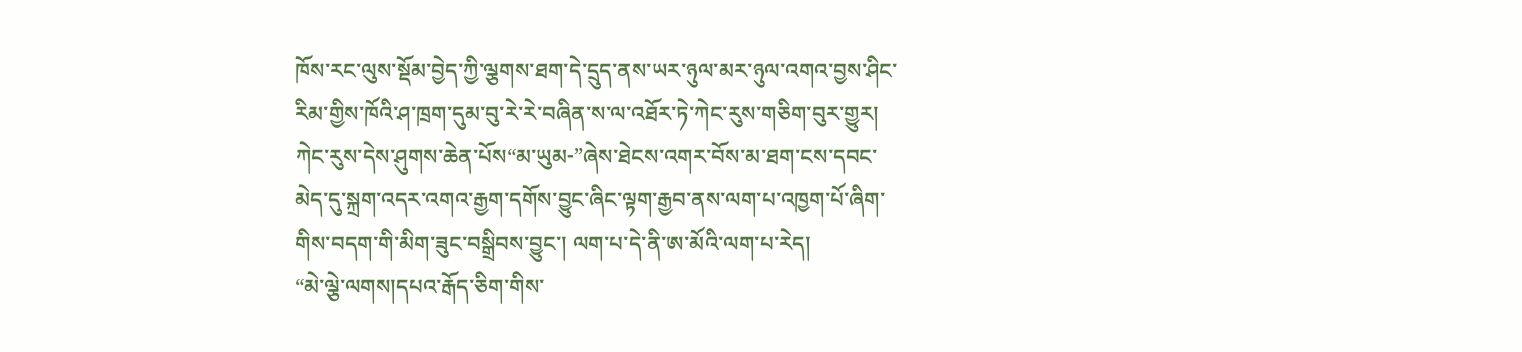ཁོས་རང་ལུས་སྡོམ་བྱེད་ཀྱི་ལྕགས་ཐག་དེ་དྲུད་ནས་ཡར་ཉུལ་མར་ཉུལ་འགའ་བྱས་ཤིང་རིམ་གྱིས་ཁོའི་ཤ་ཁྲག་དུམ་བུ་རེ་རེ་བཞིན་ས་ལ་འཐོར་ཏེ་ཀེང་རུས་གཅིག་བུར་གྱུར། ཀེང་རུས་དེས་ཤུགས་ཆེན་པོས“མ་ཡུམ-”ཞེས་ཐེངས་འགར་བོས་མ་ཐག་ངས་དབང་མེད་དུ་སྐྲག་འདར་འགའ་རྒྱག་དགོས་བྱུང་ཞིང་ལྟག་རྒྱབ་ནས་ལག་པ་འཁྱག་པོ་ཞིག་གིས་བདག་གི་མིག་ཟུང་བསྒྲིབས་བྱུང་། ལག་པ་དེ་ནི་ཨ་མོའི་ལག་པ་རེད།
“མེ་ལྕེ་ལགས།དཔའ་རྒོད་ཅིག་གིས་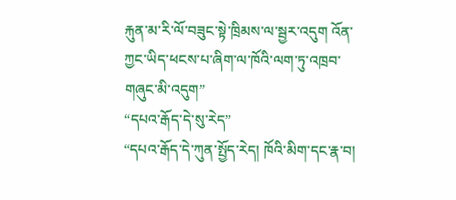རྐུན་མ་རི་ལོ་བཟུང་སྟེ་ཁྲིམས་ལ་སྦྱར་འདུག འོན་ཀྱང་ཡིད་ཕངས་པ་ཞིག་ལ་ཁོའི་ལག་ཏུ་འཁྲབ་གཞུང་མི་འདུག”
“དཔའ་རྒོད་དེ་སུ་རེད”
“དཔའ་རྒོད་དེ་ཀུན་སྤྱོད་རེད། ཁོའི་མིག་དང་རྣ་བ།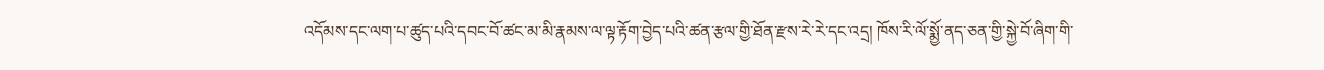འདོམས་དང་ལག་པ་ཚུད་པའི་དབང་བོ་ཚང་མ་མི་རྣམས་ལ་ལྟ་རྟོག་བྱེད་པའི་ཚན་རྩལ་གྱི་ཐོན་རྫས་རེ་རེ་དང་འདྲ། ཁོས་རི་ལོ་སྨྱོ་ནད་ཅན་གྱི་སྐྱེ་བོ་ཞིག་གི་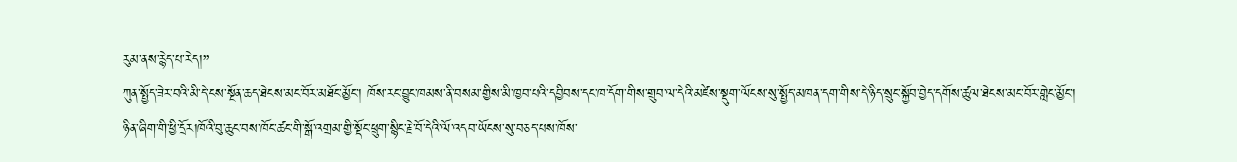རུམ་ནས་རྙེད་པ་རེད།”
ཀུན་སྤྱོད་ཟེར་བའི་མི་དེ་ངས་སྔོན་ཆད་ཐེངས་མང་བོར་མཐོང་མྱོང་། ཁོས་རང་བྱུང་ཁམས་ནི་བསམ་གྱིས་མི་ཁྱབ་པའི་དབྱིབས་དང་ཁ་དོག་གིས་གྲུབ་ལ་དེའི་མཛེས་སྡུག་ལོངས་སུ་སྤྱོད་མཁན་དག་གིས་དེ་ཉིད་སྲུང་སྐྱོབ་བྱེད་དགོས་ཚུལ་ཐེངས་མང་བོར་གླེང་མྱོང་།
ཉིན་ཞིག་གི་ཕྱི་དྲོར།ཁོའི་བུ་ཆུང་བས་ཁོང་ཚང་གི་སྒོ་འགྲམ་གྱི་སྡོང་ཕྲུག་སྙིང་རྗེ་བོ་དེའི་ལོ་འདབ་ཡོངས་སུ་བཅད་པས་ཁོས་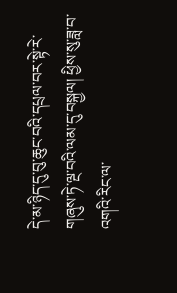དེ་མ་ཉིད་དུ་བུ་ཆུང་བའི་དཔྲལ་བར་སྟེ་རེ་གཞུས་ཏེ་ལྔ་བའི་ལམ་དུ་བསྐྱལ། ཕྱིས་སུ་ཟླ་བ་འགའི་རིང་ལ་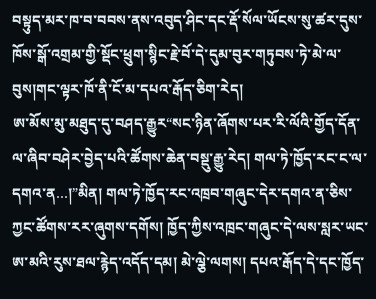བསྟུད་མར་ཁ་བ་བབས་ནས་འབུད་ཤིང་དང་རྡོ་སོལ་ཡོངས་སུ་ཚར་དུས་ཁོས་སྒོ་འགྲམ་གྱི་སྡོང་ཕྲུག་སྙིང་རྗེ་བོ་དེ་དུམ་བུར་གཏུབས་ཏེ་མེ་ལ་བུས།གང་ལྟར་ཁོ་ནི་ངོ་མ་དཔའ་རྒོད་ཅིག་རེད།
ཨ་མོས་མུ་མཐུད་དུ་བཤད་རྒྱུར“སང་ཉིན་ཞོགས་པར་རི་ལོའི་གྱོད་དོན་ལ་ཞིབ་བཤེར་བྱེད་པའི་ཚོགས་ཆེན་བསྡུ་རྒྱུ་རེད། གལ་ཏེ་ཁྱོད་རང་ང་ལ་དགའ་ན…།”མིན། གལ་ཏེ་ཁྱོད་རང་འཁྲབ་གཞུང་དེར་དགའ་ན་ཅིས་ཀྱང་ཚོགས་རར་ཞུགས་དགོས། ཁྱོད་ཀྱིས་འཁྲང་གཞུང་དེ་ལས་སླར་ཡང་ཨ་མའི་རུས་ཐལ་རྙེད་འདོད་དམ། མེ་ལྕེ་ལགས། དཔའ་རྒོད་དེ་དང་ཁྱོད་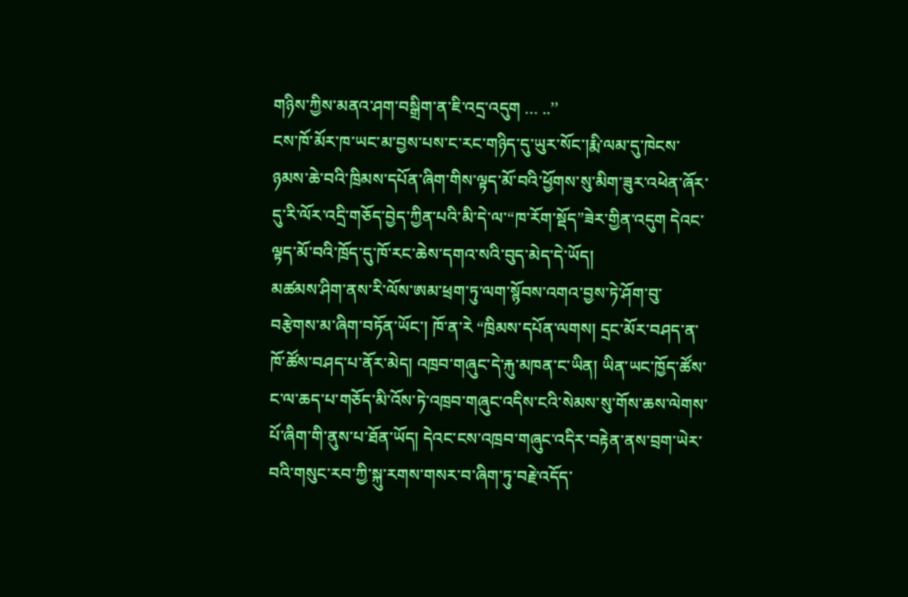གཉིས་ཀྱིས་མནའ་ཤག་བསྒྲིག་ན་ཇི་འདྲ་འདུག … ..’’
ངས་ཁོ་མོར་ཁ་ཡང་མ་བྱས་པས་ང་རང་གཉིད་དུ་ཡུར་སོང་།རྨི་ལམ་དུ་ཁེངས་ཉམས་ཆེ་བའི་ཁྲིམས་དཔོན་ཞིག་གིས་ལྟད་མོ་བའི་ཕྱོགས་སུ་མིག་ཟུར་འཕེན་ཞོར་དུ་རི་ལོར་འདྲི་གཅོད་བྱེད་ཀྱིན་པའི་མི་དེ་ལ་“ཁ་རོག་སྡོད”ཟེར་གྱིན་འདུག དེའང་ལྟད་མོ་བའི་ཁྲོད་དུ་ཁོ་རང་ཆེས་དགའ་སའི་བུད་མེད་དེ་ཡོད།
མཚམས་ཤིག་ནས་རི་ལོས་ཨམ་ཕྲག་ཏུ་ལག་སྙོབས་འགའ་བྱས་ཏེ་ཤོག་བུ་བརྩེགས་མ་ཞིག་བཏོན་ཡོང་། ཁོ་ན་རེ “ཁྲིམས་དཔོན་ལགས། དྲང་མོར་བཤད་ན་ཁོ་ཚོས་བཤད་པ་ནོར་མེད། འཁྲབ་གཞུང་དེ་རྐུ་མཁན་ང་ཡིན། ཡིན་ཡང་ཁྱོད་ཚོས་ང་ལ་ཆད་པ་གཅོད་མི་འོས་ཏེ་འཁྲབ་གཞུང་འདིས་ངའི་སེམས་སུ་གོས་ཆས་ལེགས་པོ་ཞིག་གི་ནུས་པ་ཐོན་ཡོད། དེའང་ངས་འཁྲབ་གཞུང་འདིར་བརྟེན་ནས་བྲག་ཡེར་བའི་གསུང་རབ་ཀྱི་སྐུ་རགས་གསར་བ་ཞིག་ཏུ་བརྗེ་འདོད་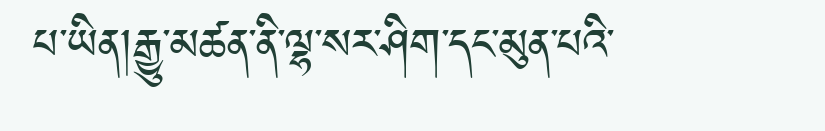པ་ཡིན།རྒྱུ་མཚན་ནི་ལྷ་སར་ཤིག་དང་མུན་པའི་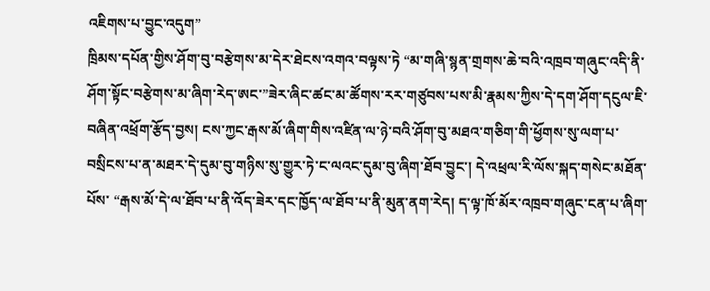འཇིགས་པ་བྱུང་འདུག”
ཁྲིམས་དཔོན་གྱིས་ཤོག་བུ་བརྩེགས་མ་དེར་ཐེངས་འགའ་བལྟས་ཏེ “མ་གཞི་སྙན་གྲགས་ཆེ་བའི་འཁྲབ་གཞུང་འདི་ནི་ཤོག་སྟོང་བརྩེགས་མ་ཞིག་རེད་ཨང་”ཟེར་ཞིང་ཚང་མ་ཚོགས་རར་གཙུབས་པས་མི་རྣམས་ཀྱིས་དེ་དག་ཤོག་དངུལ་ཇི་བཞིན་འཕྲོག་རྩོད་བྱས། ངས་ཀྱང་རྒས་མོ་ཞིག་གིས་འཛིན་ལ་ཉེ་བའི་ཤོག་བུ་མཐའ་གཅིག་གི་ཕྱོགས་སུ་ལག་པ་བསྲིངས་པ་ན་མཐར་དེ་དུམ་བུ་གཉིས་སུ་གྱུར་ཏེ་ང་ལའང་དུམ་བུ་ཞིག་ཐོབ་བྱུང་། དེ་འཕྲལ་རི་ལོས་སྐད་གསེང་མཐོན་པོས་ “རྒས་མོ་དེ་ལ་ཐོབ་པ་ནི་འོད་ཟེར་དང་ཁྱོད་ལ་ཐོབ་པ་ནི་མུན་ནག་རེད། ད་ལྟ་ཁོ་མོར་འཁྲབ་གཞུང་ངན་པ་ཞིག་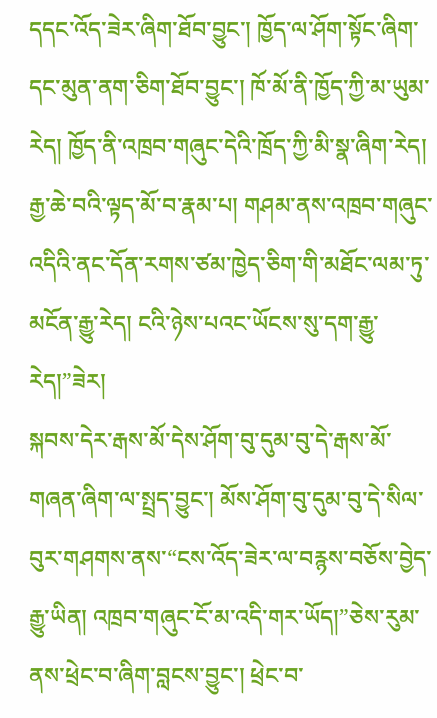དདང་འོད་ཟེར་ཞིག་ཐོབ་བྱུང་། ཁྱོད་ལ་ཤོག་སྟོང་ཞིག་དང་མུན་ནག་ཅིག་ཐོབ་བྱུང་། ཁོ་མོ་ནི་ཁྱོད་ཀྱི་མ་ཡུམ་རེད། ཁྱོད་ནི་འཁྲབ་གཞུང་དེའི་ཁྲོད་ཀྱི་མི་སྣ་ཞིག་རེད། རྒྱ་ཆེ་བའི་ལྟད་མོ་བ་རྣམ་པ། གཤམ་ནས་འཁྲབ་གཞུང་འདིའི་ནང་དོན་རགས་ཙམ་ཁྱེད་ཅིག་གི་མཐོང་ལམ་ཏུ་མངོན་རྒྱུ་རེད། ངའི་ཉེས་པའང་ཡོངས་སུ་དག་རྒྱུ་རེད།”ཟེར།
སྐབས་དེར་རྒས་མོ་དེས་ཤོག་བུ་དུམ་བུ་དེ་རྒས་མོ་གཞན་ཞིག་ལ་སྤྲད་བྱུང་། མོས་ཤོག་བུ་དུམ་བུ་དེ་སིལ་བུར་གཤགས་ནས་“ངས་འོད་ཟེར་ལ་བརྙས་བཅོས་བྱེད་རྒྱུ་ཡིན། འཁྲབ་གཞུང་ངོ་མ་འདི་གར་ཡོད།”ཅེས་རུམ་ནས་ཕྲེང་བ་ཞིག་བླངས་བྱུང་། ཕྲེང་བ་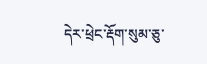དེར་ཕྲེང་རྡོག་སུམ་ཅུ་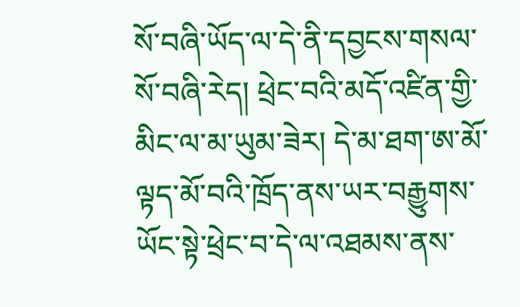སོ་བཞི་ཡོད་ལ་དེ་ནི་དབྱངས་གསལ་སོ་བཞི་རེད། ཕྲེང་བའི་མདོ་འཛིན་གྱི་མིང་ལ་མ་ཡུམ་ཟེར། དེ་མ་ཐག་ཨ་མོ་ལྟད་མོ་བའི་ཁྲོད་ནས་ཡར་བརྒྱུགས་ཡོང་སྟེ་ཕྲེང་བ་དེ་ལ་འཐམས་ནས་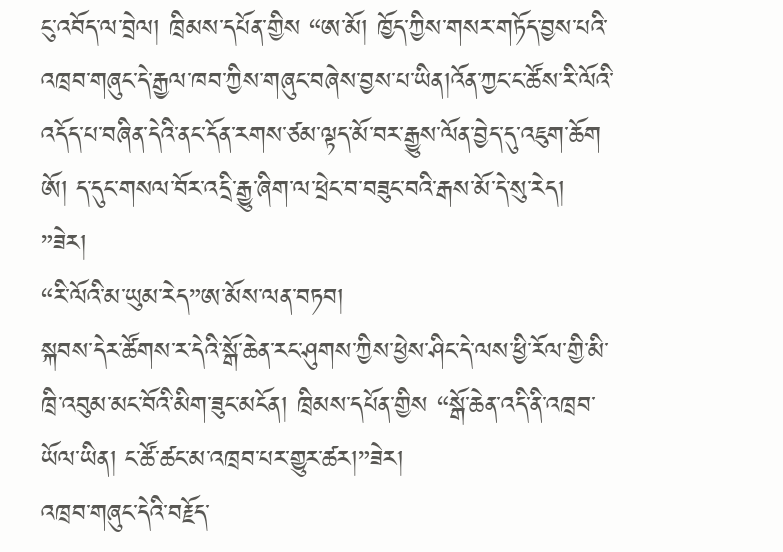ངུ་འབོད་ལ་བྲེལ། ཁྲིམས་དཔོན་གྱིས “ཨ་མོ། ཁྱོད་ཀྱིས་གསར་གཏོད་བྱས་པའི་འཁྲབ་གཞུང་དེ་རྒྱལ་ཁབ་ཀྱིས་གཞུང་བཞེས་བྱས་པ་ཡིན།འོན་ཀྱང་ང་ཚོས་རི་ལོའི་འདོད་པ་བཞིན་དེའི་ནང་དོན་རགས་ཙམ་ལྟད་མོ་བར་རྒྱུས་ལོན་བྱེད་དུ་འཇུག་ཆོག ཨོ། ད་དུང་གསལ་བོར་འདྲི་རྒྱུ་ཞིག་ལ་ཕྲེང་བ་བཟུང་བའི་རྒས་མོ་དེ་སུ་རེད། ”ཟེར།
“རི་ལོའི་མ་ཡུམ་རེད”ཨ་མོས་ལན་བཏབ།
སྐབས་དེར་ཚོགས་ར་དེའི་སྒོ་ཆེན་རང་ཤུགས་ཀྱིས་ཕྱེས་ཤིང་དེ་ལས་ཕྱི་རོལ་གྱི་མི་ཁྲི་འབུམ་མང་བོའི་མིག་ཟུང་མངོན། ཁྲིམས་དཔོན་གྱིས “སྒོ་ཆེན་འདི་ནི་འཁྲབ་ཡོལ་ཡིན། ང་ཚོ་ཚང་མ་འཁྲབ་པར་གྱུར་ཚར།”ཟེར།
འཁྲབ་གཞུང་དེའི་བརྗོད་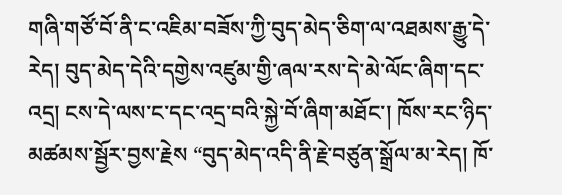གཞི་གཙོ་བོ་ནི་ང་འཇིམ་བཟོས་ཀྱི་བུད་མེད་ཅིག་ལ་འཐམས་རྒྱུ་དེ་རེད། བུད་མེད་དེའི་དགྱེས་འཛུམ་གྱི་ཞལ་རས་དེ་མེ་ལོང་ཞིག་དང་འདྲ། ངས་དེ་ལས་ང་དང་འདྲ་བའི་སྐྱེ་བོ་ཞིག་མཐོང་། ཁོས་རང་ཉིད་མཚམས་སྦྱོར་བྱས་རྗེས “བུད་མེད་འདི་ནི་རྗེ་བཙུན་སྒྲོལ་མ་རེད། ཁོ་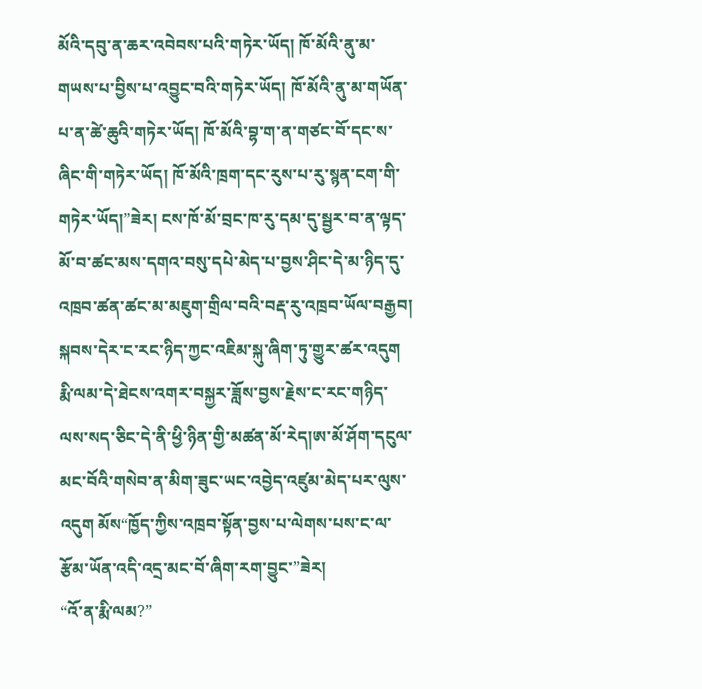མོའི་དབུ་ན་ཆར་འབེབས་པའི་གཏེར་ཡོད། ཁོ་མོའི་ནུ་མ་གཡས་པ་བྱིས་པ་འབྱུང་བའི་གཏེར་ཡོད། ཁོ་མོའི་ནུ་མ་གཡོན་པ་ན་ཚེ་ཆུའི་གཏེར་ཡོད། ཁོ་མོའི་བྷ་ག་ན་གཙང་བོ་དང་ས་ཞིང་གི་གཏེར་ཡོད། ཁོ་མོའི་ཁྲག་དང་རུས་པ་རུ་སྙན་ངག་གི་གཏེར་ཡོད།”ཟེར། ངས་ཁོ་མོ་བྲང་ཁ་རུ་དམ་དུ་སྦྱར་བ་ན་ལྟད་མོ་བ་ཚང་མས་དགའ་བསུ་དཔེ་མེད་པ་བྱས་ཤིང་དེ་མ་ཉིད་དུ་འཁྲབ་ཚན་ཚང་མ་མཇུག་གྲིལ་བའི་བརྡ་རུ་འཁྲབ་ཡོལ་བརྒྱབ། སྐབས་དེར་ང་རང་ཉིད་ཀྱང་འཇིམ་སྐུ་ཞིག་ཏུ་གྱུར་ཚར་འདུག
རྨི་ལམ་དེ་ཐེངས་འགར་བསྐྱར་ཟློས་བྱས་རྗེས་ང་རང་གཉིད་ལས་སད་ཅིང་དེ་ནི་ཕྱི་ཉིན་གྱི་མཚན་མོ་རེད།ཨ་མོ་ཤོག་དངུལ་མང་བོའི་གསེབ་ན་མིག་ཟུང་ཡང་འབྱེད་འཛུམ་མེད་པར་ལུས་འདུག མོས“ཁྱོད་ཀྱིས་འཁྲབ་སྟོན་བྱས་པ་ལེགས་པས་ང་ལ་རྩོམ་ཡོན་འདི་འདྲ་མང་བོ་ཞིག་རག་བྱུང་”ཟེར།
“འོ་ན་རྨི་ལམ?”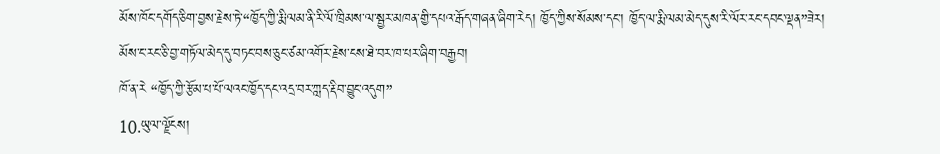མོས་ཁོང་དགོད་ཅིག་བྱས་རྗེས་ཏེ་“ཁྱོད་ཀྱི་རྨི་ལམ་ནི་རི་ལོ་ཁྲིམས་ལ་སྦྱར་མཁན་གྱི་དཔའ་རྒོད་གཞན་ཞིག་རེད། ཁྱོད་ཀྱིས་སོམས་དང་། ཁྱོད་ལ་རྨི་ལམ་མེད་དུས་རི་ལོར་རང་དབང་ལྡན”ཟེར།
མོས་ང་རང་ཅི་བྱ་གཏོལ་མེད་དུ་བཏང་བས་ཅུང་ཙམ་འགོར་རྗེས་ངས་ཐེ་བར་ཁ་པར་ཞིག་བརྒྱབ།
ཁོ་ན་རེ “ཁྱོད་ཀྱི་རྩོམ་པ་པོ་ལའང་ཁྱོད་དང་འདྲ་བར་ཀླད་རྡིབ་བྱུང་འདུག”
10.ཡུལ་ལྗོངས།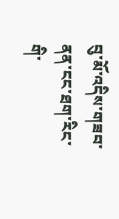བུ་མོ་འདིས་གཟབ་ནན་ངང་ཐག་རིང་གི་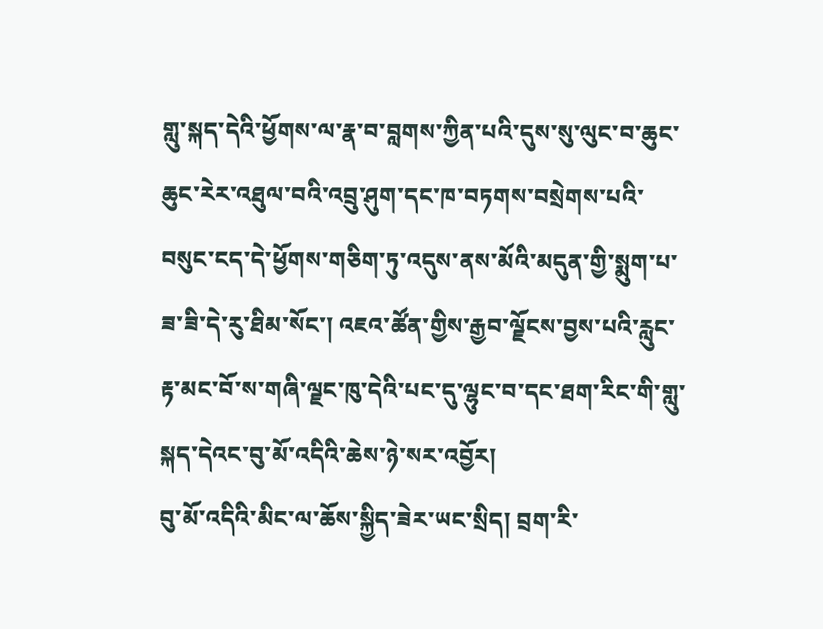གླུ་སྐད་དེའི་ཕྱོགས་ལ་རྣ་བ་བླགས་ཀྱིན་པའི་དུས་སུ་ལུང་བ་ཆུང་ཆུང་རེར་འཐུལ་བའི་འབྲུ་ཤུག་དང་ཁ་བཏགས་བསྲེགས་པའི་བསུང་ངད་དེ་ཕྱོགས་གཅིག་ཏུ་འདུས་ནས་མོའི་མདུན་གྱི་སྨུག་པ་ཟ་ཟི་དེ་རུ་ཐིམ་སོང་། འཇའ་ཚོན་གྱིས་རྒྱབ་ལྗོངས་བྱས་པའི་རླུང་རྟ་མང་བོ་ས་གཞི་ལྗང་ཁུ་དེའི་པང་དུ་ལྷུང་བ་དང་ཐག་རིང་གི་གླུ་སྐད་དེའང་བུ་མོ་འདིའི་ཆེས་ཉེ་སར་འབྱོར།
བུ་མོ་འདིའི་མིང་ལ་ཆོས་སྐྱིད་ཟེར་ཡང་སྲིད། བྲག་རི་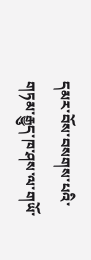དམར་བོས་བསགས་པའི་གཏམ་རྒྱུད་ཁ་ཤས་ལ་གཡོ་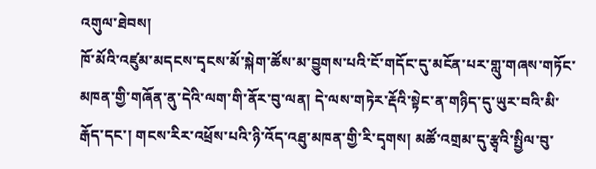འགུལ་ཐེབས།
ཁོ་མོའི་འཛུམ་མདངས་དྭངས་མོ་སྐེག་ཚོས་མ་བྱུགས་པའི་ངོ་གདོང་དུ་མངོན་པར་གླུ་གཞས་གཏོང་མཁན་གྱི་གཞོན་ནུ་དེའི་ལག་གི་ནོར་བུ་ལན། དེ་ལས་གཏེར་རྡོའི་སྟེང་ན་གཉིད་དུ་ཡུར་བའི་མི་རྒོད་དང་། གངས་རིར་འཕྲོས་པའི་ཉི་འོད་འཐུ་མཁན་གྱི་རི་དྭགས། མཚོ་འགྲམ་དུ་རྩྭའི་སྤྱིལ་བུ་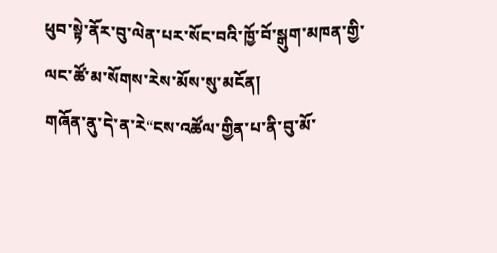ཕུབ་སྟེ་ནོར་བུ་ལེན་པར་སོང་བའི་ཁྱོ་བོ་སྒུག་མཁན་གྱི་ལང་ཚོ་མ་སོགས་རེས་མོས་སུ་མངོན།
གཞོན་ནུ་དེ་ན་རེ“ངས་འཚོལ་གྱིན་པ་ནི་བུ་མོ་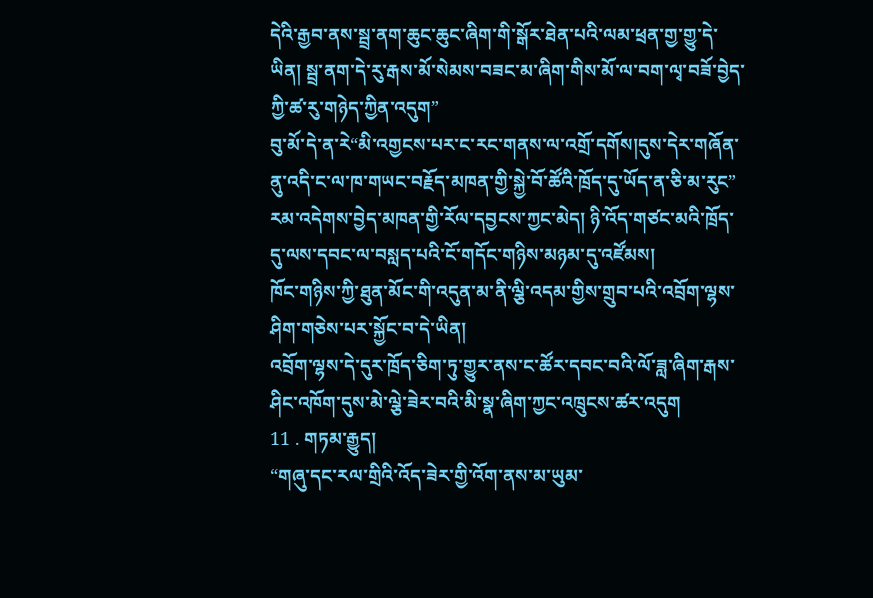དེའི་རྒྱབ་ནས་སྦྲ་ནག་ཆུང་ཆུང་ཞིག་གི་སྒོར་ཐེན་པའི་ལམ་ཕྲན་གྱ་གྱུ་དེ་ཡིན། སྦྲ་ནག་དེ་རུ་རྒས་མོ་སེམས་བཟང་མ་ཞིག་གིས་མོ་ལ་བག་ལྭ་བཟོ་བྱེད་ཀྱི་ཚ་རུ་གཉེད་ཀྱིན་འདུག”
བུ་མོ་དེ་ན་རེ“མི་འགྱངས་པར་ང་རང་གནས་ལ་འགྲོ་དགོས།དུས་དེར་གཞོན་ནུ་འདི་ང་ལ་ཁ་གཡང་བརྗོད་མཁན་གྱི་སྐྱེ་བོ་ཚོའི་ཁྲོད་དུ་ཡོད་ན་ཅི་མ་རུང”
རམ་འདེགས་བྱེད་མཁན་གྱི་རོལ་དབྱངས་ཀྱང་མེད། ཉི་འོད་གཙང་མའི་ཁྲོད་དུ་ལས་དབང་ལ་བསླད་པའི་ངོ་གདོང་གཉིས་མཉམ་དུ་འཛོམས།
ཁོང་གཉིས་ཀྱི་ཐུན་མོང་གི་འདུན་མ་ནི་ལྕི་འདམ་གྱིས་གྲུབ་པའི་འབྲོག་ལྷས་ཤིག་གཅེས་པར་སྐྱོང་བ་དེ་ཡིན།
འབྲོག་ལྷས་དེ་དུར་ཁྲོད་ཅིག་ཏུ་གྱུར་ནས་ང་ཚོར་དབང་བའི་ལོ་ཟླ་ཞིག་རྒས་ཤིང་འཁོག་དུས་མེ་ལྕེ་ཟེར་བའི་མི་སྣ་ཞིག་ཀྱང་འཁྲུངས་ཚར་འདུག
11 . གཏམ་རྒྱུད།
“གཞུ་དང་རལ་གྲིའི་འོད་ཟེར་གྱི་འོག་ནས་མ་ཡུམ་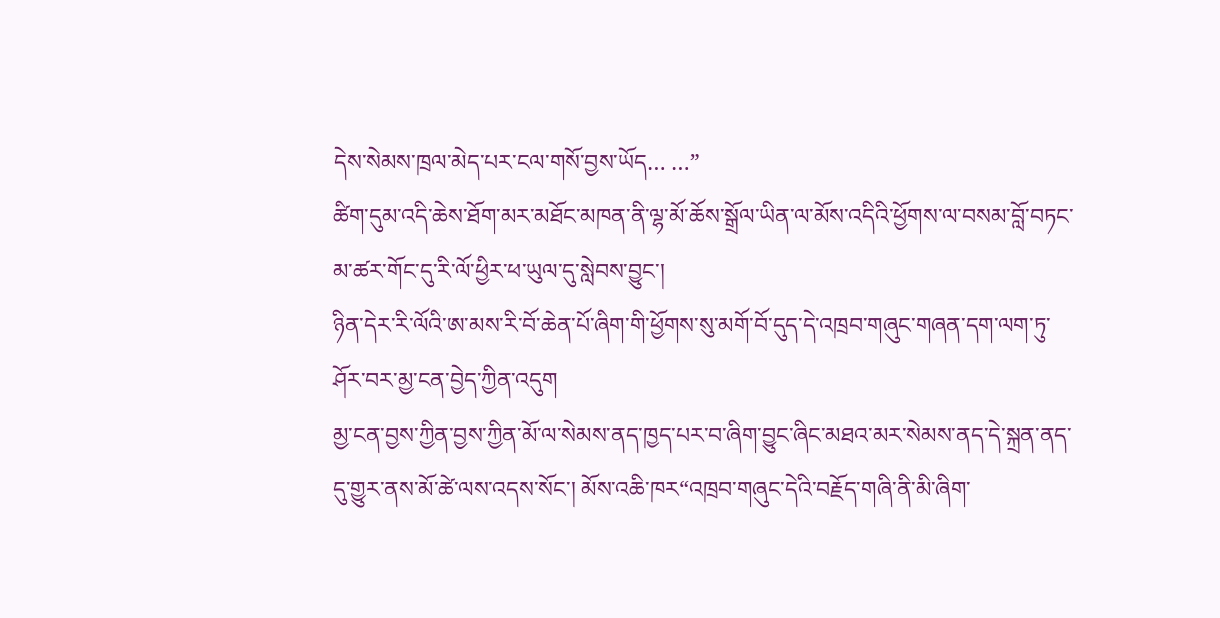དེས་སེམས་ཁྲལ་མེད་པར་ངལ་གསོ་བྱས་ཡོད… …”
ཚིག་དུམ་འདི་ཆེས་ཐོག་མར་མཐོང་མཁན་ནི་ལྷ་མོ་ཆོས་སྒྲོལ་ཡིན་ལ་མོས་འདིའི་ཕྱོགས་ལ་བསམ་བློ་བཏང་མ་ཚར་གོང་དུ་རི་ལོ་ཕྱིར་ཕ་ཡུལ་དུ་སླེབས་བྱུང་།
ཉིན་དེར་རི་ལོའི་ཨ་མས་རི་བོ་ཆེན་པོ་ཞིག་གི་ཕྱོགས་སུ་མགོ་བོ་དུད་དེ་འཁྲབ་གཞུང་གཞན་དག་ལག་ཏུ་ཤོར་བར་མྱ་ངན་བྱེད་ཀྱིན་འདུག
མྱ་ངན་བྱས་ཀྱིན་བྱས་ཀྱིན་མོ་ལ་སེམས་ནད་ཁྱད་པར་བ་ཞིག་བྱུང་ཞིང་མཐའ་མར་སེམས་ནད་དེ་སྐྲན་ནད་དུ་གྱུར་ནས་མོ་ཚེ་ལས་འདས་སོང་། མོས་འཆི་ཁར“འཁྲབ་གཞུང་དེའི་བརྗོད་གཞི་ནི་མི་ཞིག་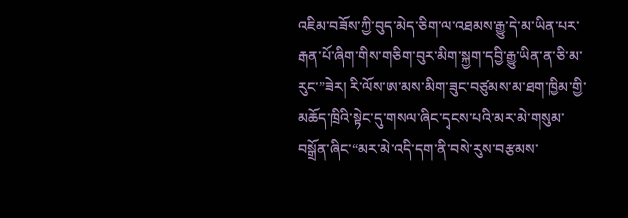འཇིམ་བཟོས་ཀྱི་བུད་མེད་ཅིག་ལ་འཐམས་རྒྱུ་དེ་མ་ཡིན་པར་རྒན་པོ་ཞིག་གིས་གཅིག་བུར་མིག་སྐྱག་དབྱི་རྒྱུ་ཡིན་ན་ཅི་མ་རུང་”ཟེར། རི་ལོས་ཨ་མས་མིག་ཟུང་བཙུམས་མ་ཐག་ཁྱིམ་གྱི་མཆོད་ཁྲིའི་སྟེང་དུ་གསལ་ཞིང་དྭངས་པའི་མར་མེ་གསུམ་བསྒྲོན་ཞིང་“མར་མེ་འདི་དག་ནི་བསེ་རུས་བརྩམས་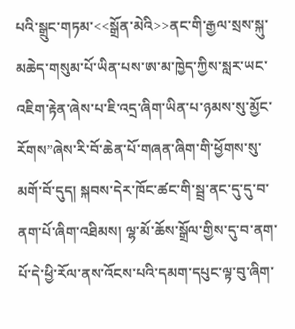པའི་སྒྲུང་གཏམ་<<སྒྲོན་མེའི>>ནང་གི་རྒྱལ་སྲས་སྐུ་མཆེད་གསུམ་པོ་ཡིན་པས་ཨ་མ་ཁྱེད་ཀྱིས་སླར་ཡང་འཇིག་རྟེན་ཞེས་པ་ཇི་འདྲ་ཞིག་ཡིན་པ་ཉམས་སུ་མྱོང་རོགས”ཞེས་རི་བོ་ཆེན་པོ་གཞན་ཞིག་གི་ཕྱོགས་སུ་མགོ་བོ་དུད། སྐབས་དེར་ཁོང་ཚང་གི་སྦྲ་ནང་དུ་དུ་བ་ནག་པོ་ཞིག་འཐིམས། ལྷ་མོ་ཆོས་སྒྲོལ་གྱིས་དུ་བ་ནག་པོ་དེ་ཕྱི་རོལ་ནས་འོངས་པའི་དམག་དཔུང་ལྟ་བུ་ཞིག་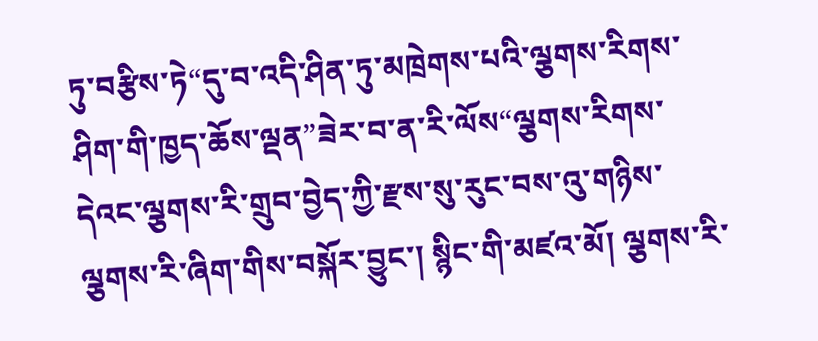ཏུ་བརྩིས་ཏེ“དུ་བ་འདི་ཤིན་ཏུ་མཁྲེགས་པའི་ལྕགས་རིགས་ཤིག་གི་ཁྱད་ཆོས་ལྡན”ཟེར་བ་ན་རི་ལོས“ལྕགས་རིགས་དེའང་ལྕགས་རི་གྲུབ་བྱེད་ཀྱི་རྫས་སུ་རུང་བས་འུ་གཉིས་ལྕགས་རི་ཞིག་གིས་བསྐོར་བྱུང་། སྙིང་གི་མཛའ་མོ། ལྕགས་རི་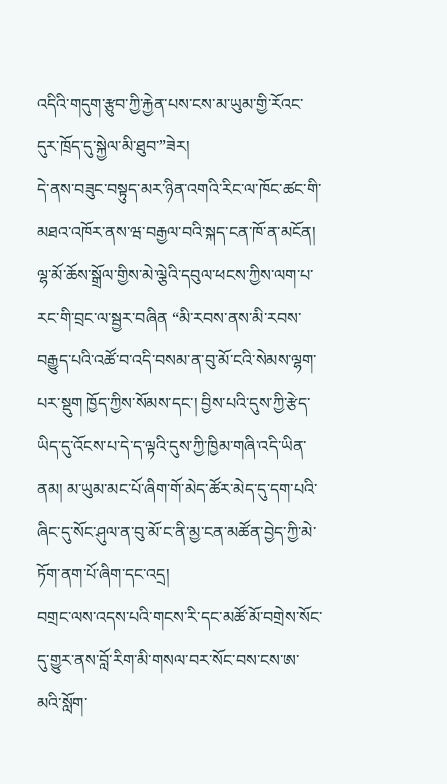འདིའི་གདུག་རྩུབ་ཀྱི་རྐྱེན་པས་ངས་མ་ཡུམ་གྱི་རོའང་དུར་ཁྲོད་དུ་སྐྱེལ་མི་ཐུབ་”ཟེར།
དེ་ནས་བཟུང་བསྟུད་མར་ཉིན་འགའི་རིང་ལ་ཁོང་ཚང་གི་མཐའ་འཁོར་ནས་ཝ་བརྒྱལ་བའི་སྐད་ངན་ཁོ་ན་མངོན། ལྷ་མོ་ཆོས་སྒྲོལ་གྱིས་མེ་ལྕེའི་དབུལ་ཕངས་ཀྱིས་ལག་པ་རང་གི་བྲང་ལ་སྦྱར་བཞིན “མི་རབས་ནས་མི་རབས་བརྒྱུད་པའི་འཚོ་བ་འདི་བསམ་ན་བུ་མོ་ངའི་སེམས་ལྷག་པར་སྡུག ཁྱོད་ཀྱིས་སོམས་དང་། བྱིས་པའི་དུས་ཀྱི་རྩེད་ཡིད་དུ་འོངས་པ་དེ་ད་ལྟའི་དུས་ཀྱི་ཁྱིམ་གཞི་འདི་ཡིན་ནམ། མ་ཡུམ་མང་པོ་ཞིག་གོ་མེད་ཚོར་མེད་དུ་དག་པའི་ཞིང་དུ་སོང་ཤུལ་ན་བུ་མོ་ང་ནི་མྱ་ངན་མཚོན་བྱེད་ཀྱི་མེ་ཏོག་ནག་པོ་ཞིག་དང་འདྲ།
བགྲང་ལས་འདས་པའི་གངས་རི་དང་མཚོ་མོ་བགྲེས་སོང་དུ་གྱུར་ནས་བློ་རིག་མི་གསལ་བར་སོང་བས་ངས་ཨ་མའི་སློག་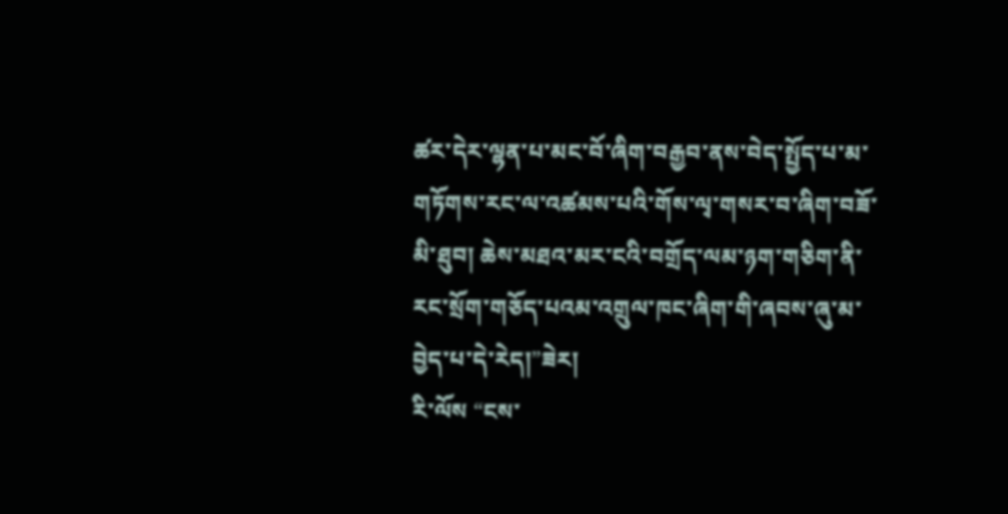ཚར་དེར་ལྷན་པ་མང་བོ་ཞིག་བརྒྱབ་ནས་བེད་སྤྱོད་པ་མ་གཏོགས་རང་ལ་འཚམས་པའི་གོས་ལྭ་གསར་བ་ཞིག་བཟོ་མི་ཐུབ། ཆེས་མཐའ་མར་ངའི་བགྲོད་ལམ་ཉག་གཅིག་ནི་རང་སྲོག་གཅོད་པའམ་འགྲུལ་ཁང་ཞིག་གི་ཞབས་ཞུ་མ་བྱེད་པ་དེ་རེད།”ཟེར།
རི་ལོས “ངས་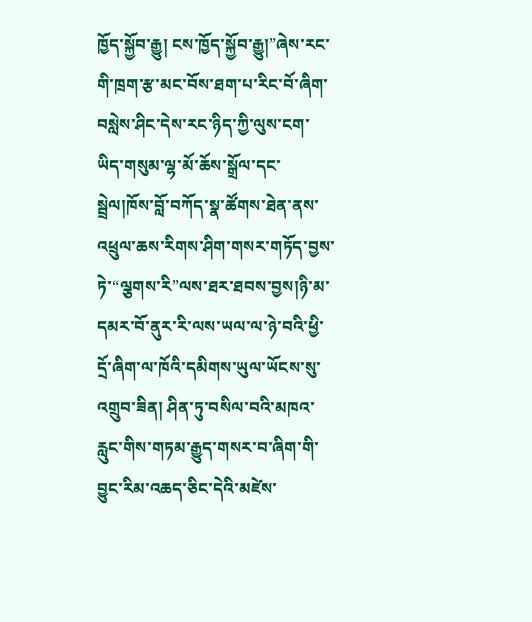ཁྱོད་སྐྱོབ་རྒྱུ། ངས་ཁྱོད་སྐྱོབ་རྒྱུ།”ཞེས་རང་གི་ཁྲག་རྩ་མང་བོས་ཐག་པ་རིང་བོ་ཞིག་བསླེས་ཤིང་དེས་རང་ཉིད་ཀྱི་ལུས་ངག་ཡིད་གསུམ་ལྷ་མོ་ཆོས་སྒྲོལ་དང་སྦྲེལ།ཁོས་བློ་བཀོད་སྣ་ཚོགས་ཐེན་ནས་འཕྲུལ་ཆས་རིགས་ཤིག་གསར་གཏོད་བྱས་ཏེ་“ལྕགས་རི”ལས་ཐར་ཐབས་བྱས།ཉི་མ་དམར་བོ་ནུར་རི་ལས་ཡལ་ལ་ཉེ་བའི་ཕྱི་དྲོ་ཞིག་ལ་ཁོའི་དམིགས་ཡུལ་ཡོངས་སུ་འགྲུབ་ཟིན། ཤིན་ཏུ་བསིལ་བའི་མཁའ་རླུང་གིས་གཏམ་རྒྱུད་གསར་བ་ཞིག་གི་བྱུང་རིམ་འཆད་ཅིང་དེའི་མཛེས་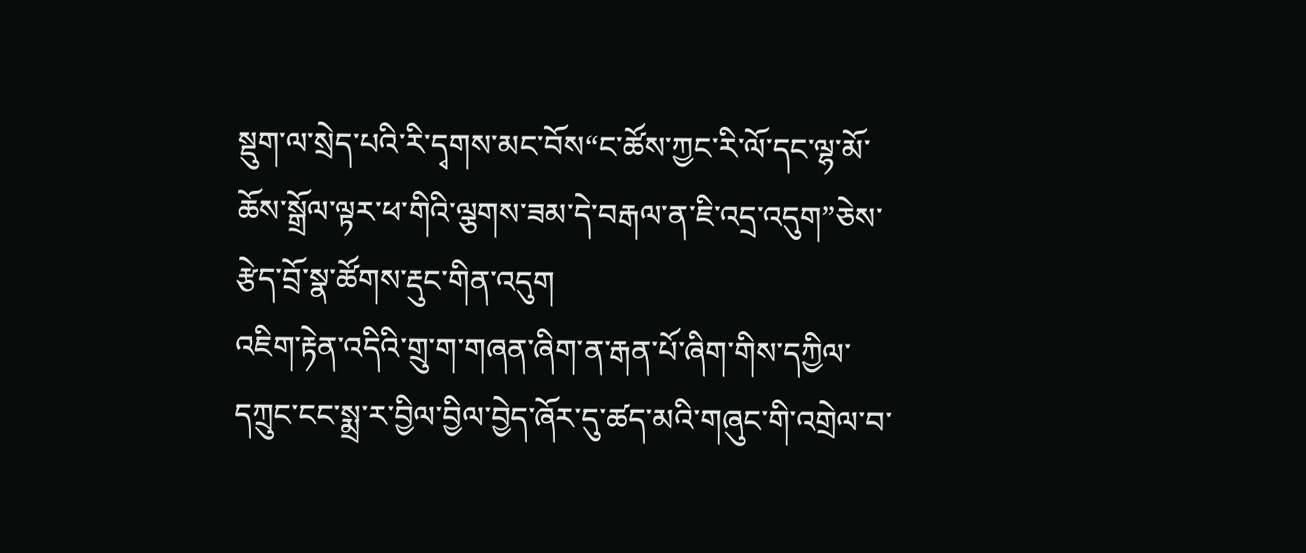སྡུག་ལ་སྲེད་པའི་རི་དྭགས་མང་བོས“ང་ཚོས་ཀྱང་རི་ལོ་དང་ལྷ་མོ་ཆོས་སྒྲོལ་ལྟར་ཕ་གིའི་ལྕགས་ཟམ་དེ་བརྒལ་ན་ཇི་འདྲ་འདུག”ཅེས་རྩེད་བྲོ་སྣ་ཚོགས་རྡུང་གིན་འདུག
འཇིག་རྟེན་འདིའི་གྲུ་ག་གཞན་ཞིག་ན་རྒན་པོ་ཞིག་གིས་དཀྱིལ་དཀྲུང་ངང་སྨྲ་ར་བྱིལ་བྱིལ་བྱེད་ཞོར་དུ་ཚད་མའི་གཞུང་གི་འགྲེལ་བ་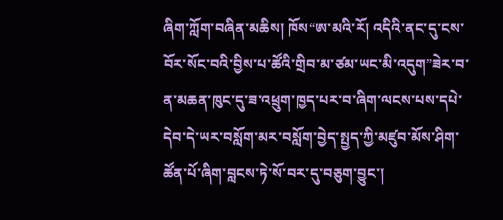ཞིག་ཀློག་བཞིན་མཆིས། ཁོས“ཨ་མའི་རོ། འདིའི་ནང་དུ་ངས་བོར་སོང་བའི་བྱིས་པ་ཚོའི་གྲིབ་མ་ཙམ་ཡང་མི་འདུག”ཟེར་བ་ན་མཆན་ཁུང་དུ་ཟ་འཕྲུག་ཁྱད་པར་བ་ཞིག་ལངས་པས་དཔེ་དེབ་དེ་ཡར་བསློག་མར་བསློག་བྱེད་སྤྱད་ཀྱི་མཛུབ་མོས་ཤིག་ཚོན་པོ་ཞིག་བླངས་ཏེ་སོ་བར་དུ་བཅུག་བྱུང་།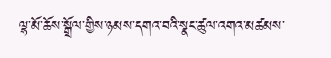ལྷ་མོ་ཆོས་སྒྲོལ་གྱིས་ཉམས་དགའ་བའི་སྣང་ཚུལ་འགའ་མཚམས་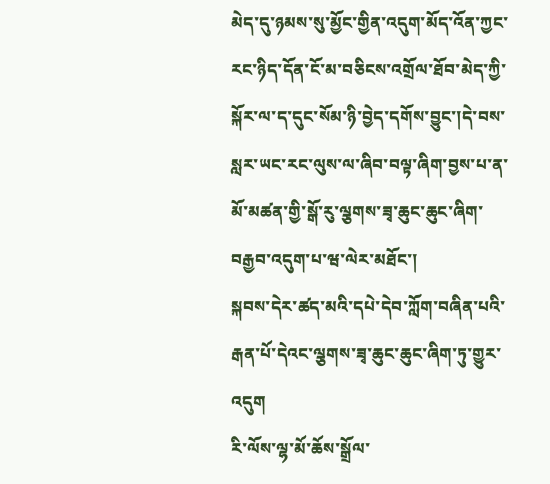མེད་དུ་ཉམས་སུ་མྱོང་གྱིན་འདུག་མོད་འོན་ཀྱང་རང་ཉིད་དོན་ངོ་མ་བཅིངས་འགྲོལ་ཐོབ་མེད་ཀྱི་སྐོར་ལ་ད་དུང་སོམ་ཉི་བྱེད་དགོས་བྱུང་།དེ་བས་སླར་ཡང་རང་ལུས་ལ་ཞིབ་བལྟ་ཞིག་བྱས་པ་ན་མོ་མཚན་གྱི་སྒོ་རུ་ལྕགས་ཟྭ་ཆུང་ཆུང་ཞིག་བརྒྱབ་འདུག་པ་ཝ་ལེར་མཐོང་།
སྐབས་དེར་ཚད་མའི་དཔེ་དེབ་ཀློག་བཞིན་པའི་རྒན་པོ་དེའང་ལྕགས་ཟྭ་ཆུང་ཆུང་ཞིག་ཏུ་གྱུར་འདུག
རི་ལོས་ལྷ་མོ་ཆོས་སྒྲོལ་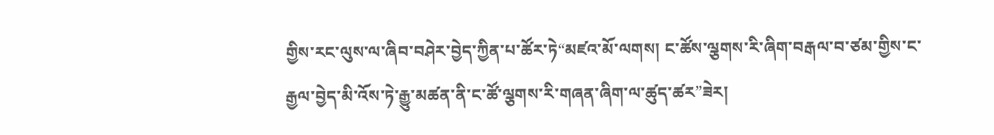གྱིས་རང་ལུས་ལ་ཞིབ་བཤེར་བྱེད་ཀྱིན་པ་ཚོར་ཏེ“མཛའ་མོ་ལགས། ང་ཚོས་ལྕགས་རི་ཞིག་བརྒལ་བ་ཙམ་གྱིས་ང་རྒྱལ་བྱེད་མི་འོས་ཏེ་རྒྱུ་མཚན་ནི་ང་ཚོ་ལྕགས་རི་གཞན་ཞིག་ལ་ཚུད་ཚར”ཟེར།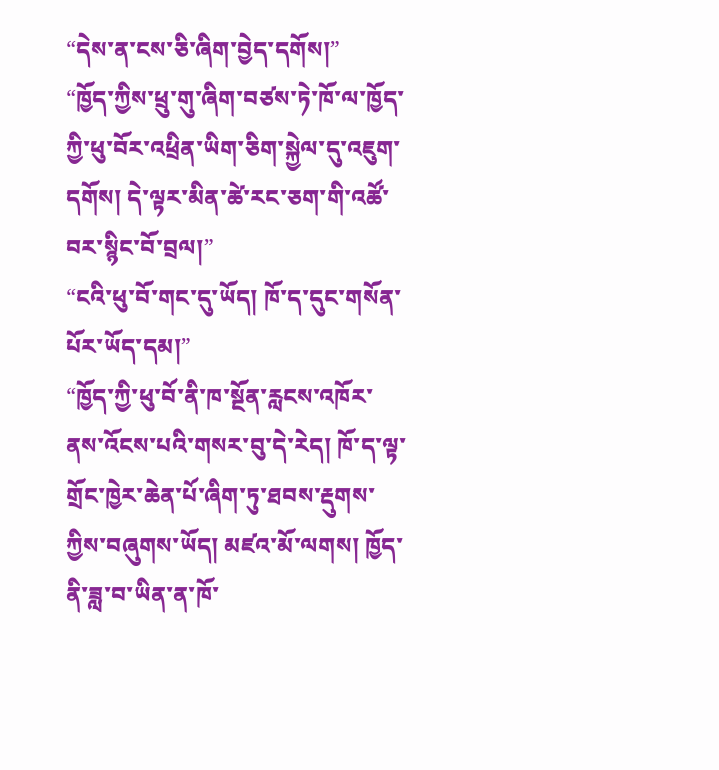“དེས་ན་ངས་ཅི་ཞིག་བྱེད་དགོས།”
“ཁྱོད་ཀྱིས་ཕྲུ་གུ་ཞིག་བཙས་ཏེ་ཁོ་ལ་ཁྱོད་ཀྱི་ཕུ་བོར་འཕྲིན་ཡིག་ཅིག་སྐྱེལ་དུ་འཇུག་དགོས། དེ་ལྟར་མིན་ཚེ་རང་ཅག་གི་འཚོ་བར་སྙིང་བོ་བྲལ།”
“ངའི་ཕུ་བོ་གང་དུ་ཡོད། ཁོ་ད་དུང་གསོན་པོར་ཡོད་དམ།”
“ཁྱོད་ཀྱི་ཕུ་བོ་ནི་ཁ་སྔོན་རླངས་འཁོར་ནས་འོངས་པའི་གསར་བུ་དེ་རེད། ཁོ་ད་ལྟ་གྲོང་ཁྱེར་ཆེན་པོ་ཞིག་ཏུ་ཐབས་རྡུགས་ཀྱིས་བཞུགས་ཡོད། མཛའ་མོ་ལགས། ཁྱོད་ནི་ཟླ་བ་ཡིན་ན་ཁོ་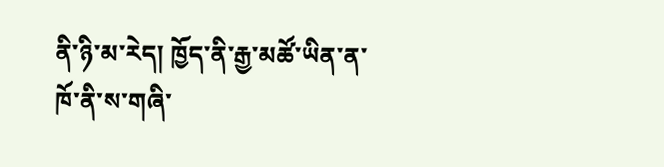ནི་ཉི་མ་རེད། ཁྱོད་ནི་རྒྱ་མཚོ་ཡིན་ན་ཁོ་ནི་ས་གཞི་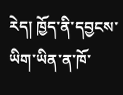རེད། ཁྱོད་ནི་དབྱངས་ཡིག་ཡིན་ན་ཁོ་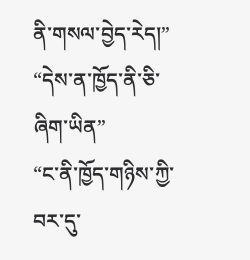ནི་གསལ་བྱེད་རེད།”
“དེས་ན་ཁྱོད་ནི་ཅི་ཞིག་ཡིན”
“ང་ནི་ཁྱོད་གཉིས་ཀྱི་བར་དུ་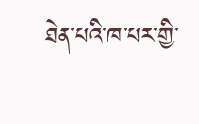ཐེན་པའི་ཁ་པར་གྱི་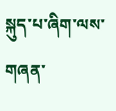སྐུད་པ་ཞིག་ལས་གཞན་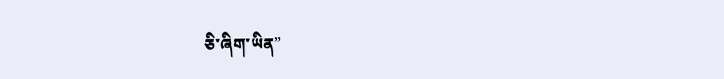ཅི་ཞིག་ཡིན”